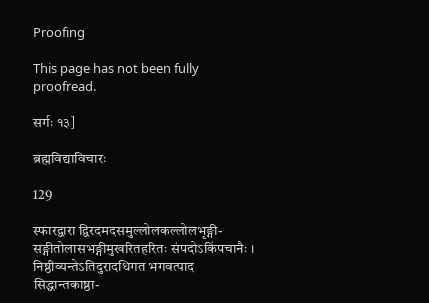Proofing

This page has not been fully proofread.

सर्गः १३]

ब्रह्मविद्याविचारः

129

स्फारद्वारा द्विरदमदसमुल्लोलकल्लोलभृङ्गी-
सङ्गीतोलासभङ्गीमुखरितहरितः संपदोऽकिंपचानैः ।
निष्ठीव्यन्तेऽतिदुरादधिगत भगवत्पाद सिद्धान्तकाष्ठा-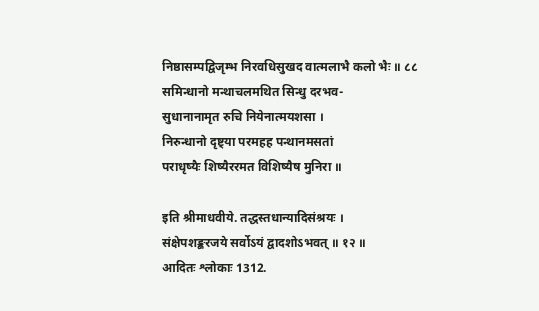निष्ठासम्पद्विजृम्भ निरवधिसुखद वात्मलाभै कलो भैः ॥ ८८
समिन्धानो मन्थाचलमथित सिन्धु दरभव-
सुधानानामृत रुचि नियेनात्मयशसा ।
निरुन्धानो दृष्ट्या परमहह पन्थानमसतां
पराधृष्यैः शिष्यैररमत विशिष्यैष मुनिरा ॥

इति श्रीमाधवीये. तद्धस्तधान्यादिसंश्रयः ।
संक्षेपशङ्करजये सर्वोऽयं द्वादशोऽभवत् ॥ १२ ॥
आदितः श्लोकाः 1312.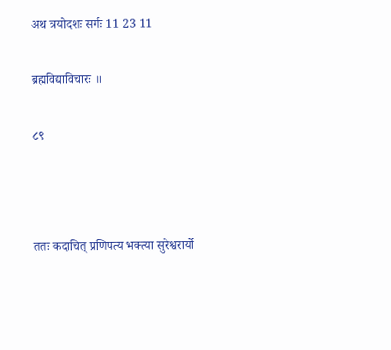अथ त्रयोदशः सर्गः 11 23 11

ब्रह्मविद्याविचारः ॥

८९



ततः कदाचित् प्रणिपत्य भक्त्या सुरेश्वरार्यो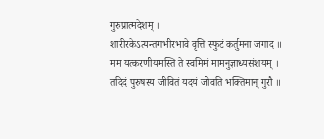गुरुप्रात्मदेशम् ।
शारीरकेऽत्यन्तगभीरभावे वृत्ति स्फुटं कर्तुमना जगाद ॥
मम यत्करणीयमस्ति ते स्वमिमं मामनुज्ञाध्यसंशयम् ।
तदिदं पुरुषस्य जीवितं यदयं जोवति भक्तिमान् गुरौ ॥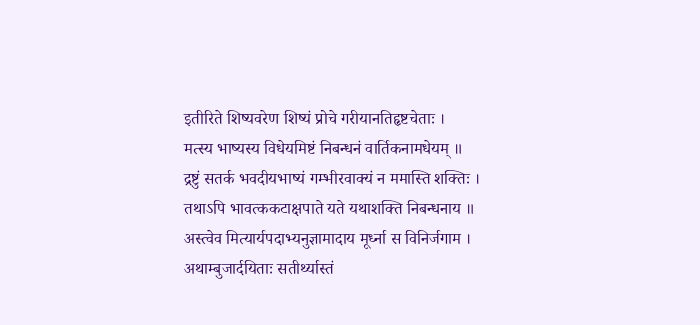इतीरिते शिष्यवरेण शिष्यं प्रोचे गरीयानतिहृष्टचेताः ।
मत्स्य भाष्यस्य विधेयमिष्टं निबन्धनं वार्तिकनामधेयम् ॥
द्रष्टुं सतर्क भवदीयभाष्यं गम्भीरवाक्यं न ममास्ति शक्तिः ।
तथाऽपि भावत्ककटाक्षपाते यते यथाशक्ति निबन्धनाय ॥
अस्त्वेव मित्यार्यपदाभ्यनुज्ञामादाय मूर्ध्ना स विनिर्जगाम ।
अथाम्बुजार्दयिताः सतीर्थ्यास्तं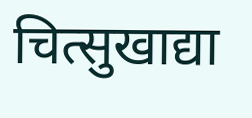चित्सुखाद्या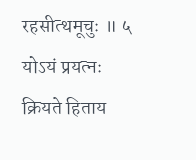रहसीत्थमूचुः ॥ ५
योऽयं प्रयत्नः क्रियते हिताय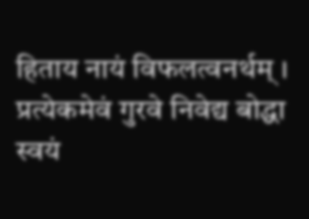हिताय नायं विफलत्वनर्थम् ।
प्रत्येकमेवं गुरवे निवेद्य बोद्धा स्वयं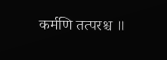कर्मणि तत्परश्च ॥